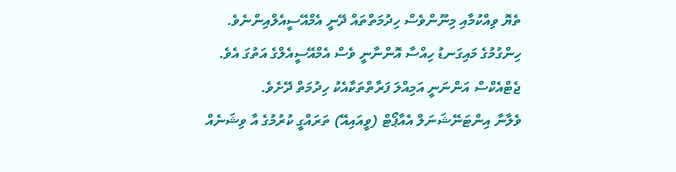ތެޔޮ ވިއްކުމާއި މިނޫންވެސް ހިދުމަތްތައް ދޭނީ އެމްއޭސީއެލްއިންނެވެ. ހިންގުމުގެ މައިގަނޑު ހިއްސާ އޮންނާނީ ވެސް އެމްއޭސީއެލްގެ އަތުގަ އެވެ. ޖެޓްއެކްސް އަންނަނީ އަމިއްލަ ފަރާތްތަކާއެކު ހިދުމަތް ދޭށެވެ.
ވެލާނާ އިންޓަނޭޝަނަލް އެއާޕޯޓް (ވީއައިއޭ) ތަރައްގީ ކުރުމުގެ އާ ވިޝަނެއް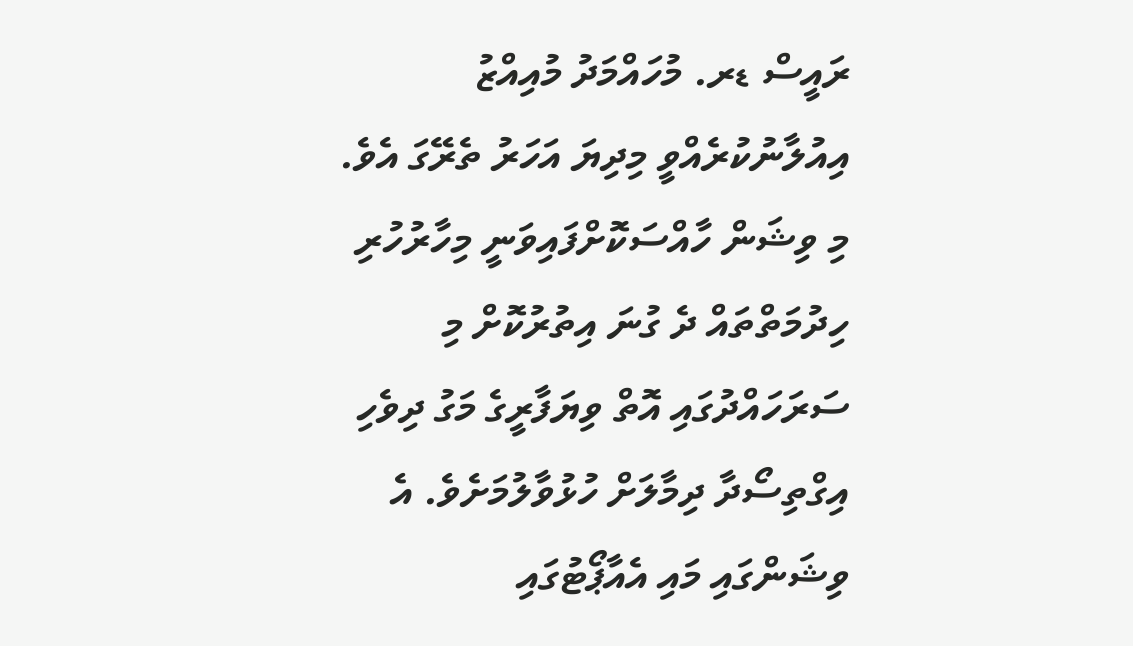ރައީސް ޑރ. މުހައްމަދު މުއިއްޒު އިއުލާނުކުރެއްވީ މިދިޔަ އަހަރު ތެރޭގަ އެވެ. މި ވިޝަން ހާއްސަކޮށްފައިވަނީ މިހާރުހުރި ހިދުމަތްތައް ދެ ގުނަ އިތުރުކޮށް މި ސަރަހައްދުގައި އޮތް ވިޔަފާރީގެ މަގު ދިވެހި އިގްތިސޯދާ ދިމާލަށް ހުޅުވާލުމަށެވެ. އެ ވިޝަންގައި މައި އެއާޕޯޓުގައި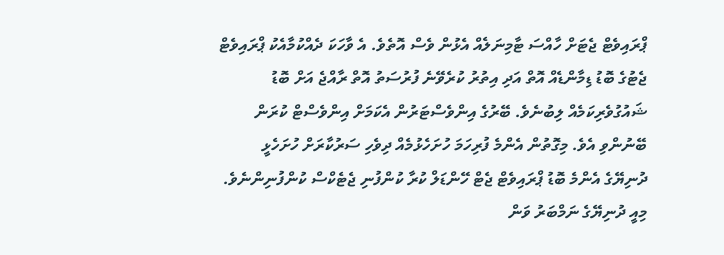ޕްރައިވެޓް ޖެޓަށް ހާއްސަ ޓާމިނަލެއް އެޅުން ވެސް އޮތެވެ. އެ ވާހަކަ ދެއްކުމާއެކު ޕްރައިވެޓް ޖެޓުގެ ބޮޑު ޑިމާންޑެއް އޮތް އަދި އިތުރު ކުރެވޭނެ ފުރުސަތު އޮތް ރާއްޖެ އަށް ބޮޑު ޝައުގުވެރިކަމެއް ލިބުނެވެ. ބޭރުގެ އިންވެސްޓަރުން އެކަމަށް އިންވެސްޓް ކުރަން ބޭނުންވި އެވެ. މިގޮތުން އެންމެ ފުރިހަމަ ހުށަހެޅުމެއް ދިވެހި ސަރުކާރަށް ހުށަހެޅީ ދުނިޔޭގެ އެންމެ ބޮޑު ޕްރައިވެޓް ޖެޓް ހޭންޑަލް ކުރާ ކުންފުނި ޖެޓެކްސް ކުންފުނިންނެވެ. މިއީ ދުނިޔޭގެ ނަމްބަރު ވަން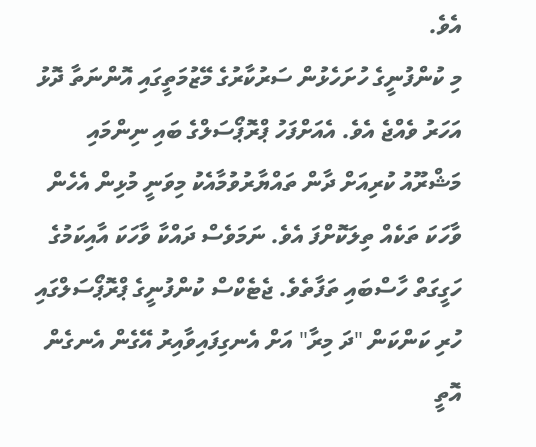އެވެ.
މި ކުންފުނީގެ ހުށަހެޅުން ސަރުކާރުގެ މޭޒުމަތީގައި އޮންނަތާ ދޮޅު އަހަރު ވެއްޖެ އެވެ. އެއަށްފަހު ޕްރޮޕޯސަލްގެ ބައި ނިންމައި މަޝްރޫއު ކުރިއަށް ދާން ތައްޔާރުވުމާއެކު މިވަނީ މުޅިން އެހެން ވާހަކަ ތަކެއް ތިލަކޮށްފަ އެވެ. ނަމަވެސް ދައްކާ ވާހަކަ އާއިކަމުގެ ހަގީގަތް ހާސްބައި ތަފާތެވެ. ޖެޓެކްސް ކުންފުނީގެ ޕްރޮޕޯސަލްގައި ހުރި ކަންކަން "ދަ މިރާ" އަށް އެނގިފައިވާއިރު އޭގެން އެނގެން އޮތީ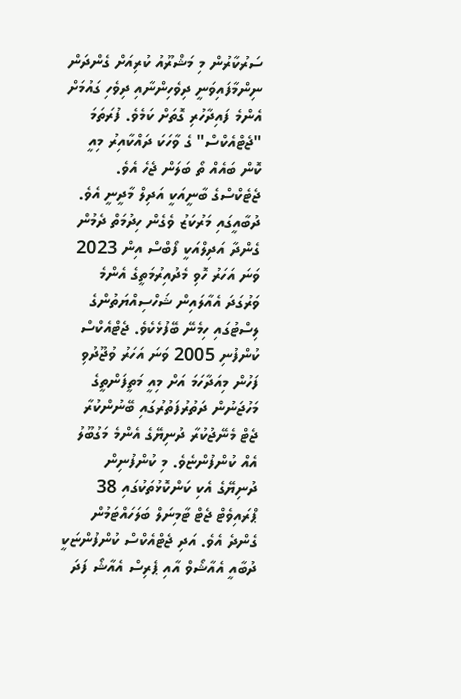ސަރުކާރުން މި މަޝްރޫއު ކުރިއަށް ގެންދަން ނިންމާފައިވަނީ ދިވެހިންނާއި ދިވެހި ގައުމަށް އެންމެ ފައިދާހުރި ގޮތަށް ކަމެވެ. ފުރަތަމަ "ޖެޓްއެކްސް" ގެ ވާހަކަ ދައްކާއިރު މިއީ ކޮން ބައެއް ތޯ ބަލަން ޖެހެ އެވެ.
ޖެޓެކްސްގެ ބާނީއަކީ އަދިލް މާދީނީ އެވެ. ދުބާއީގައި މަރުކަޒު ވެގެން ހިދުމަތް ދެމުން ގެންދާ އަދިލްއަކީ ފޯބްސް އިން 2023 ވަނަ އަހަރު ހޮވި މެދުއިރުމަތީގެ އެންމެ ވަރުގަދަ އެއާލައިން ޝަހްސިއްޔަތުންގެ ލިސްޓުގައި ހިމެނޭ ބޭފުޅެކެވެ. ޖެޓްއެކްސް ކުންފުނި 2005 ވަނަ އަހަރު ވުޖޫދުވި ފަހުން މިއަދާހަމަ އަށް މިއީ މަތީފަންތީގެ މަހުޖަނުން ދަތުރުފަތުރުގައި ބޭނުންކުރާ ޖެޓް މެނޭޖުކުރާ ދުނިޔޭގެ އެންމެ މަގުބޫލު އެއް ކުންފުންޏެވެ. މި ކުންފުނިން ދުނިޔޭގެ އެކި ކަންކޮޅުތަކުގައި 38 ޕްރައިވެޓް ޖެޓް ޓާމިނަލް ބަލަހައްޓަމުން ގެންދެ އެވެ. އަދި ޖެޓްއެކްސް ކުންފުންޏަކީ ދުބާއީ އެއާޝޯވް އާއި ޕެރިސް އެއާޝޯ ފަދަ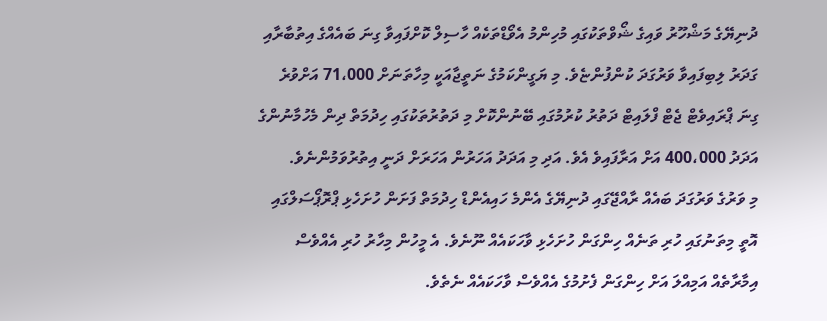ދުނިޔޭގެ މަޝްހޫރު ވައިގެ ޝޯވްތަކުގައި މުހިންމު އެވޯޑްތަކެއް ހާސިލް ކޮށްފައިވާ ގިނަ ބައެއްގެ އިތުބާރާއި ގަދަރު ލިބިފައިވާ ވަރުގަދަ ކުންފުންޏެވެ. މި ޔަގީންކަމުގެ ނަތީޖާއަކީ މިހާތަނަށް 71،000 އަށްވުރެ ގިނަ ޕްރައިވެޓް ޖެޓް ފްލައިޓް ދަތުރު ކުރުމުގައި ބޭނުންކޮށް މި ދަތުރުތަކުގައި ހިދުމަތް ދިން މެހުމާނުންގެ އަދަދު 400،000 އަށް އަރާފައިވެ އެވެ. އަދި މި އަދަދު އަހަރުން އަހަރަށް ދަނީ އިތުރުވަމުންނެވެ.
މި ވަރުގެ ވަރުގަދަ ބައެއް ރާއްޖޭގައި ދުނިޔޭގެ އެންމެ ހައިއެންޑް ހިދުމަތް ފަށަން ހުށަހެޅި ޕްރޮޕޯސަލްގައި އޮތީ މިތަނުގައި ހުރި ތަނެއް ހިންގަން ހުށަހެޅި ވާހަކައެއް ނޫނެވެ. އެ މީހުން މިހާރު ހުރި އެއްވެސް އިމާރާތެއް އަމިއްލަ އަށް ހިންގަން ފެށުމުގެ އެއްވެސް ވާހަކައެއް ނެތެވެ.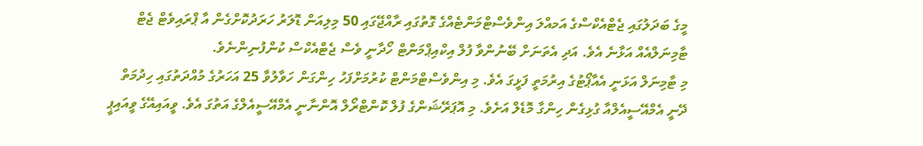މީގެ ބަދަލުގައި ޖެޓްއެކްސްގެ އަމއްލަ އިންވެސްޓްމަންޓެއްގެ ގޮތުގައި ރާއްޖޭގައި 50 މިލިއަން ޑޮލަރު ހަރަދުކޮށްގެން އާ ޕްރައިވެޓް ޖެޓް ޓާމިނަލްއެއް އަޅާނެ އެވެ. އަދި އެތަނަށް ބޭނުންވާ ފުލް އިކްއިޕްމަންޓް ހޯދާނީ ވެސް ޖެޓްއެކްސް ކުންފުނިންނެވެ.
މި ޓާމިނަލް އަޅަނީ އެއާޕޯޓުގެ އިރުމަތީ ފަޅީގަ އެވެ. މި އިންވެސްޓްމަންޓް ކުރުމަށްފަހު ހިންގަން ހަވާލުވާ 25 އަހަރުގެ މުއްދަތުގައި ހިދުމަތް ދޭނީ އެމްއޭސީއެލްއާ ގުޅިގެން ހިންގާ މޮޑެލް އަށެވެ. މި އޮޕަރޭޝަންގެ ފުލް ކޮންޓްރޯލް އޮންނާނީ އެމްއޭސީއެލްގެ އަތުގަ އެވެ. ވީއައިއޭގެ ވީއައިޕީ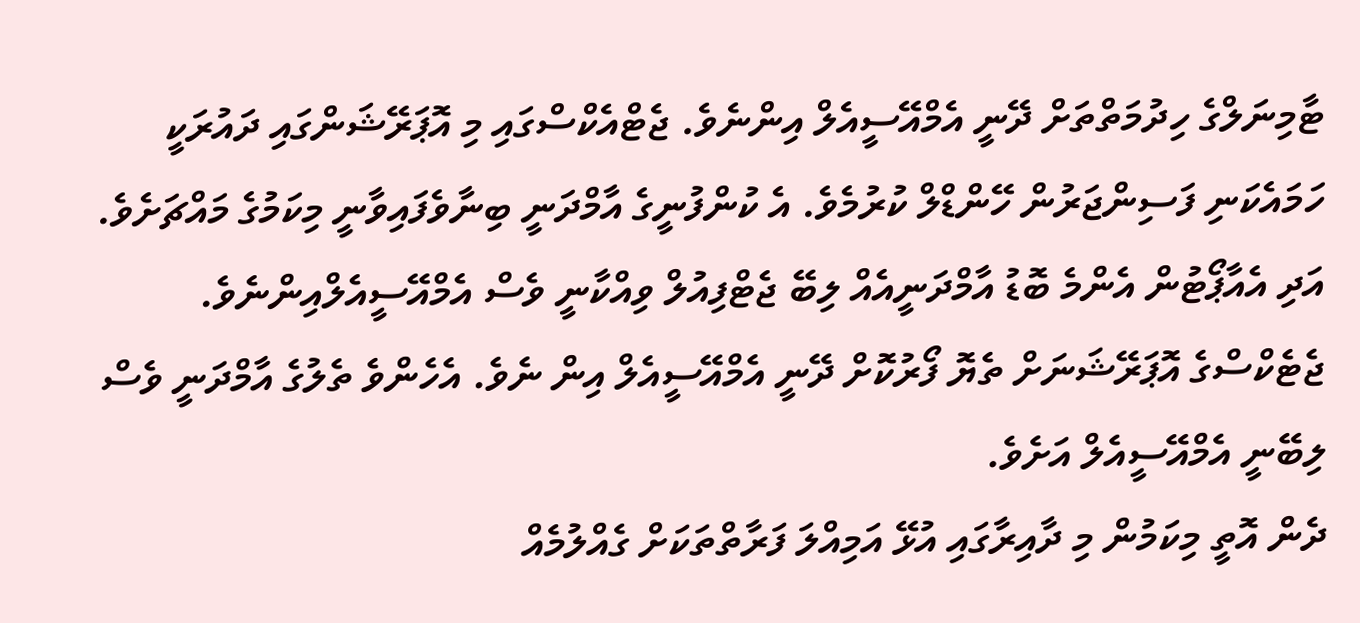ޓާމިނަލްގެ ހިދުމަތްތަށް ދޭނީ އެމްއޭސީއެލް އިންނެވެ. ޖެޓްއެކްސްގައި މި އޮޕަރޭޝަންގައި ދައުރަކީ ހަމައެކަނި ފަސިންޖަރުން ހޭންޑްލް ކުރުމެވެ. އެ ކުންފުނީގެ އާމްދަނީ ބިނާވެފައިވާނީ މިކަމުގެ މައްޗަށެވެ. އަދި އެއާޕޯޓުން އެންމެ ބޮޑު އާމްދަނީއެއް ލިބޭ ޖެޓްފިއުލް ވިއްކާނީ ވެސް އެމްއޭސީއެލްއިންނެވެ. ޖެޓެކްސްގެ އޮޕަރޭޝަނަށް ތެޔޮ ފޯރުކޮށް ދޭނީ އެމްއޭސީއެލް އިން ނެވެ. އެހެންވެ ތެލުގެ އާމްދަނީ ވެސް ލިބޭނީ އެމްއޭސީއެލް އަށެވެ.
ދެން އޮތީ މިކަމުން މި ދާއިރާގައި އުޅޭ އަމިއްލަ ފަރާތްތަކަށް ގެއްލުމެއް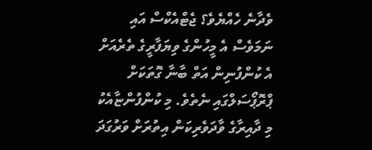ވެދާނެ ހެއްޔެވެ؟ ޖެޓްއެކްސް އައި ނަމަވެސް އެ މީހުންގެ ވިޔަފާރީގެ ތެރެއަށް އެ ކުންފުނިން އަތް ބާނާ ގޮތަކަށް ޕްރޮޕޯސަލްގައި ނެތެވެ. މި ކުންފުންޏާއެކު މި ދާއިރާގެ ވާދަވެރިކަން އިތުރަށް ވަރުގަދަ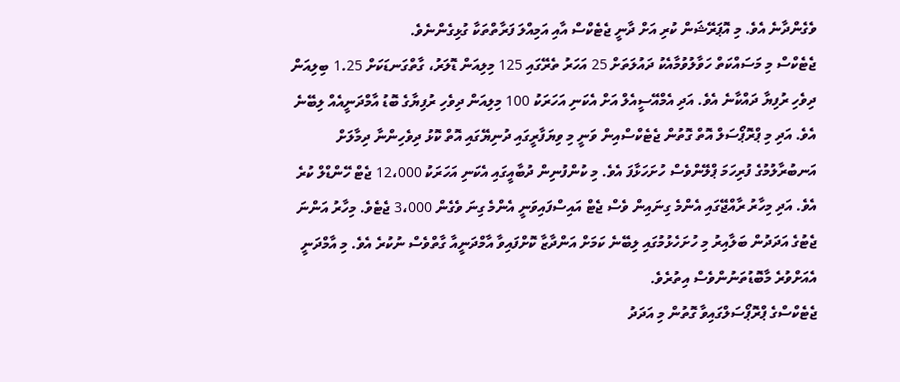ވެގެންދާނެ އެވެ. މި އޮޕަރޭޝަން ކުރި އަށް ދާނީ ޖެޓެކްސް އާއި އަމިއްލަ ފަރާތްތަކާ ގުޅިގެންނެވެ.
ޖެޓެކްސް މި މަސައްކަތް ހަވާލުވުމާއެކު ދައުލަތަށް 25 އަހަރު ތެރޭގައި 125 މިލިއަން ޑޮލަރު، ގާތްގަނޑަކަށް 1.25 ބިލިއަން ދިވެހި ރުފިޔާ ދައްކާނެ އެވެ. އަދި އެމްއޭސީއެލް އަށް އެކަނި އަހަރަކު 100 މިލިއަން ދިވެހި ރުފިޔާގެ ބޮޑު އާމްދަނީއެއް ލިބޭނެ އެވެ. އަދި މި ޕްރޮޕޯސަލް އޮތް ގޮތުން ޖެޓެކްސްއިން ވަނީ މި ވިޔަފާރީގައި ދުނިޔޭގައި އޮތް ކޮޅު ދިވެހިންނާ ދިމާލަށް އަނބުރާލުމުގެ ފުރިހަމަ ޕްލޭންވެސް ހުށަހަޅާފަ އެވެ. މި ކުންފުނިން ދުބާއީގައި އެކަނި އަހަރަކު 12،000 ޖެޓް ހޭންޑްލް ކުރެ އެވެ. އަދި މިހާރު ރާއްޖޭގައި އެންމެ ގިނައިން ވެސް ޖެޓް އައިސްފައިވަނީ އެންމެ ގިނަ ވެގެން 3،000 ޖެޓެވެ. މިހާރު އަންނަ ޖެޓުގެ އަދަދުން ބަލާއިރު މި ހުށަހެޅުމުގައި ލިބޭނެ ކަމަށް އަންދާޒާ ކޮށްފައިވާ އާމްދަނީއާ ގާތްވެސް ނުކުރެ އެވެ. މި އާމްދަނީ އެއަށްވުރެ މާބޮޑުތަނުންވެސް އިތުރެވެ.
ޖެޓެކްސްގެ ޕްރޮޕޯސަލްގައިވާ ގޮތުން މި އަދަދު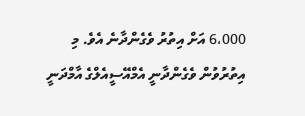6،000 އަށް އިތުރު ވެގެންދާނެ އެވެ. މި އިތުރުވުން ވެގެންދާނީ އެމްއޭސީއެލްގެ އާމްދަނީ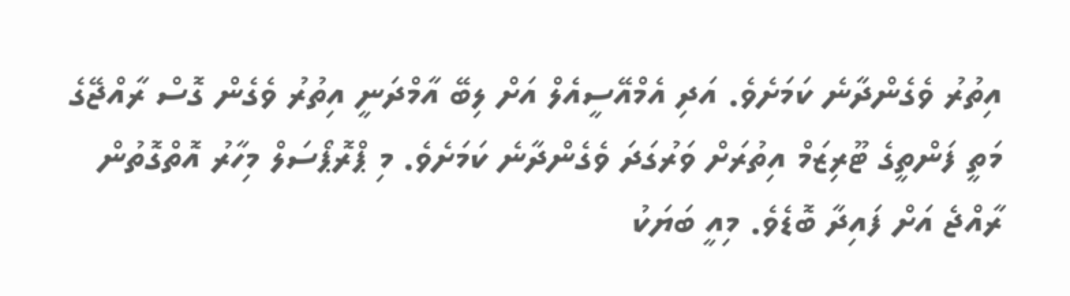އިތުރު ވެގެންދާނެ ކަމަށެވެ. އަދި އެމްއޭސީއެލް އަށް ލިބޭ އާމްދަނީ އިތުރު ވެގެން ގޮސް ރާއްޖޭގެ މަތީ ފަންތީގެ ޓޫރިޒަމް އިތުރަށް ވަރުގަދަ ވެގެންދާނެ ކަމަށެވެ. މި ޕްރޮޕޯސަލް މިހާރު އޮތްގޮތުން ރާއްޖެ އަށް ފައިދާ ބޮޑެވެ. މިއީ ބަޔަކު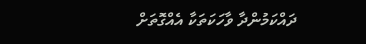ދައްކަމުންދާ ވާހަކަތަކާ އެއްގޮތަށް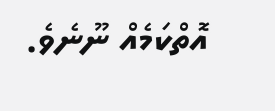އޮތްކަމެއް ނޫނެވެ.